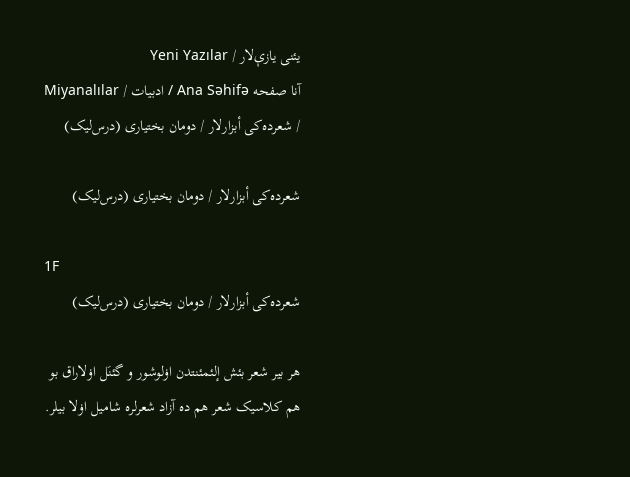یئنی یازې‌لار / Yeni Yazılar
آنا صفحه Ana Səhifə / ادبیات / Miyanalılar / شعرده‌کی أبزارلار / دومان بختیاری (درس‌لیک)

شعرده‌کی أبزارلار / دومان بختیاری (درس‌لیک)

1F
شعرده‌کی أبزارلار / دومان بختیاری (درس‌لیک)

هر بیر شعر بئش إلئمئنتدن اۏلوشور و گئنَل اۏلاراق بو هم کلاسیک شعر هم ده آزاد شعرلره شامیل اۏلا بیلر.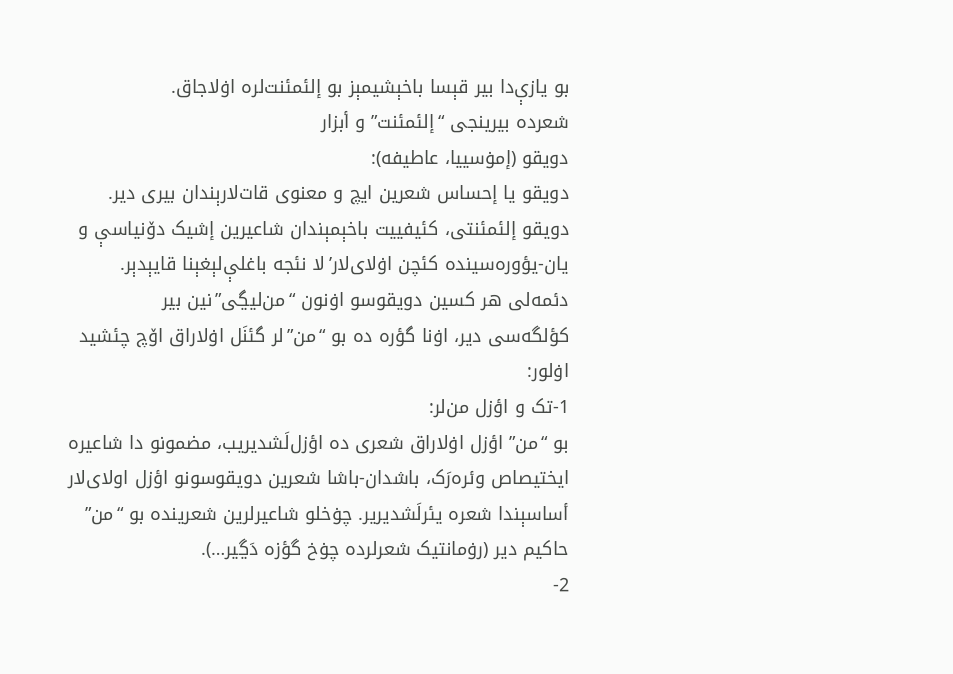بو یازې‌دا بیر قېسا باخېشیمېز بو إلئمئنت‌لره اۏلاجاق.
شعرده بیرینجی “إلئمئنت” و أبزار
دویقو (إمۏسییا، عاطیفه):
دویقو یا إحساس شعرین ایچ و معنوی قات‌لارېندان بیری دیر. دویقو إلئمئنتی، کئیفییت باخېمېندان شاعیرین إشیک دۆنیاسې و یان-یؤوره‌سینده کئچن اۏلای‌لار’لا نئجه باغلې‌لېغېنا قایېدېر.
دئمه‌لی هر کسین دویقوسو اۏنون “من‌لیڲی”نین بیر کؤلگه‌سی ‌دیر، اۏنا گؤره ده بو “من”لر گئنَل اۏلاراق اۆچ چئشید اۏلور:
1-تک و اؤزل من‌لر:
بو “من” اؤزل اۏلاراق شعری ده اؤزل‌لَشدیریب، مضمونو دا شاعیره ایختیصاص وئره‌رَک، باشدان-باشا شعرین دویقوسونو اؤزل اولای‌لار أساسېندا شعره یئرلَشدیریر. چۏخلو شاعیرلرین شعرینده بو “من” حاکیم دیر (رۏمانتیک شعرلرده چۏخ گؤزه دَڲیر…).
2-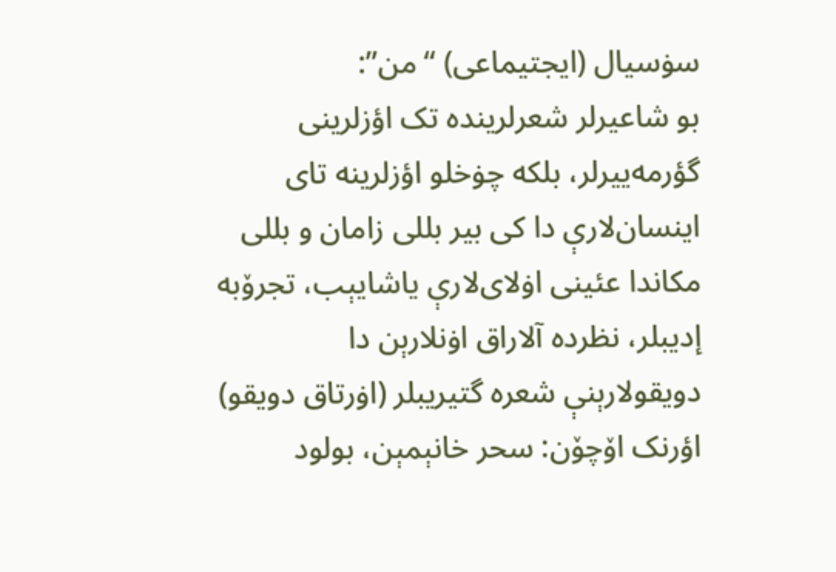سۏسیال (ایجتیماعی) “من”:
بو شاعیرلر شعرلرینده تک اؤزلرینی گؤرمه‌ییرلر، بلکه چۏخلو اؤزلرینه تای اینسان‌لارې دا کی بیر بللی زامان و بللی مکاندا عئینی اۏلای‌لارې یاشایېب، تجرۆبه إدیبلر، نظرده آلاراق اۏنلارېن دا دویقولارېنې شعره گتیریبلر (اۏرتاق دویقو)
اؤرنک اۆچۆن: سحر خانېمېن، بولود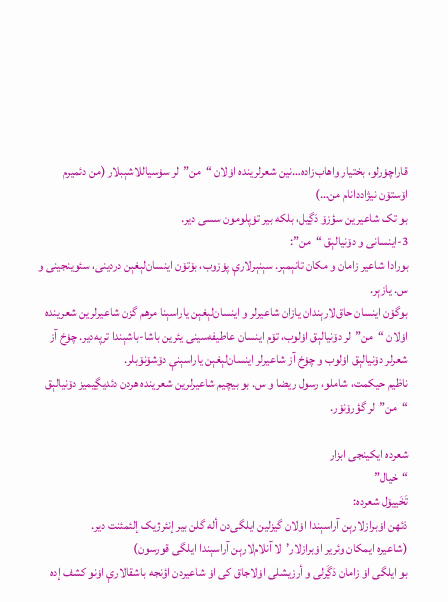قاراچۏرلو، بختیار واهاب‌زاده…نین شعرلرینده اۏلان “من”لر سۏسیاللاشېبلار (من دئمیرم اۆستۆن نیژاددانام من…)
بو تک شاعیرین سؤزۆ دَڲیل، بلکه بیر تۏپلومون سسی دیر.
3-اینسانی و دۆنیالېق “من”:
بورادا شاعیر زامان و مکان تانېمېر. سېنېرلارې پۏزوب، بۆتۆن اینسان‌لېغېن دردینی، سئوینجینی و س. یازېر.
بوگۆن اینسان حاق‌لارېندان یازان شاعیرلر و اینسان‌لېغېن یاراسېنا مرهم گزن شاعیرلرین شعرینده اۏلان “من”لر دۆنیالېق اۏلوب، تۆم اینسان عاطیفه‌سینی یئرین باشا-باشېندا ترپه‌دیر. چۏخ آز شعرلر دۆنیالېق اۏلوب و چۏخ آز شاعیرلر اینسان‌لېغېن یاراسېنې دۆشۆنۆبلر.
ناظیم حیکمت، شاملو، رسول ریضا و س. بو بیچیم شاعیرلرین شعرینده هردن دئدیڲیمیز دۆنیالېق “من”لر گؤرۆنۆر.

شعرده ایکینجی ابزار
“خیال”
تَخَییۆل شعرده:
ذئهن اۏبرازلارېن آراسېندا اۏلان گیزلین ایلگی‌دن أله گلن بیر إنئرژیک إلئمئنت دیر.
(شاعیره ایمکان وئریر اۏبرازلار’لا آنلام‌لارېن آراسېندا ایلگی قورسون)
بو ایلگی اۏ زامان دَڲَرلی و أرزیشلی اۏلاجاق کی اۏ شاعیردن اؤنجه باشقالارې اۏنو کشف إده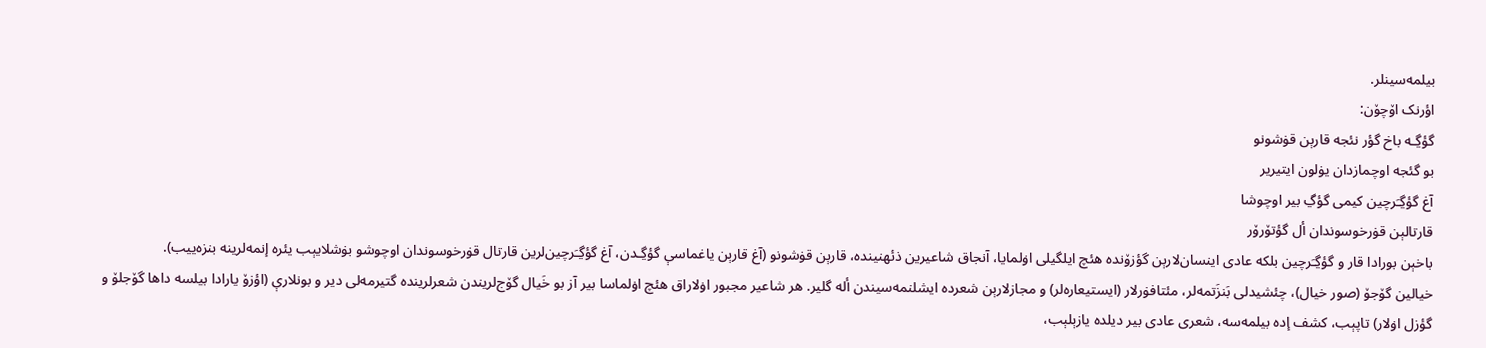بیلمه‌سینلر.
اؤرنک اۆچۆن:
گؤڲـه باخ گؤر نئجه قارېن قۏشونو
بو گئجه اوچمازدان یۏلون ایتیریر
آغ گؤڲـَرچین کیمی گؤڲ بیر اوچوشا
قارتالېن قۏرخوسوندان أل گؤتۆرۆر
باخېن بورادا قار و گؤڲـَرچین بلکه عادی اینسان‌لارېن گؤزۆنده هئچ ایلگیلی اۏلمایا، آنجاق شاعیرین ذئهنینده، قارېن قۏشونو (آغ قارېن یاغماسې گؤڲـدن، آغ گؤڲـَرچین‌لرین قارتال قۏرخوسوندان اوچوشو بۏشلایېب یئره إنمه‌لرینه بنزه‌ییب).
خیالین گۆجۆ (صور خیال)، چئشیدلی بَنزَتمه‌لر، مئتافۏرلار (ایستیعاره‌لر) و مجازلارېن شعرده ایشلنمه‌سیندن أله گلیر. هر شاعیر مجبور اۏلاراق هئچ اۏلماسا بیر آز بو خَیال گۆج‌لریندن شعرلرینده گتیرمه‌لی دیر و بونلارې (اؤزۆ یارادا بیلسه داها گۆجلۆ و گؤزل اۏلار) تاپېب، کشف إده بیلمه‌سه، شعری عادی بیر دیلده یازېلېب،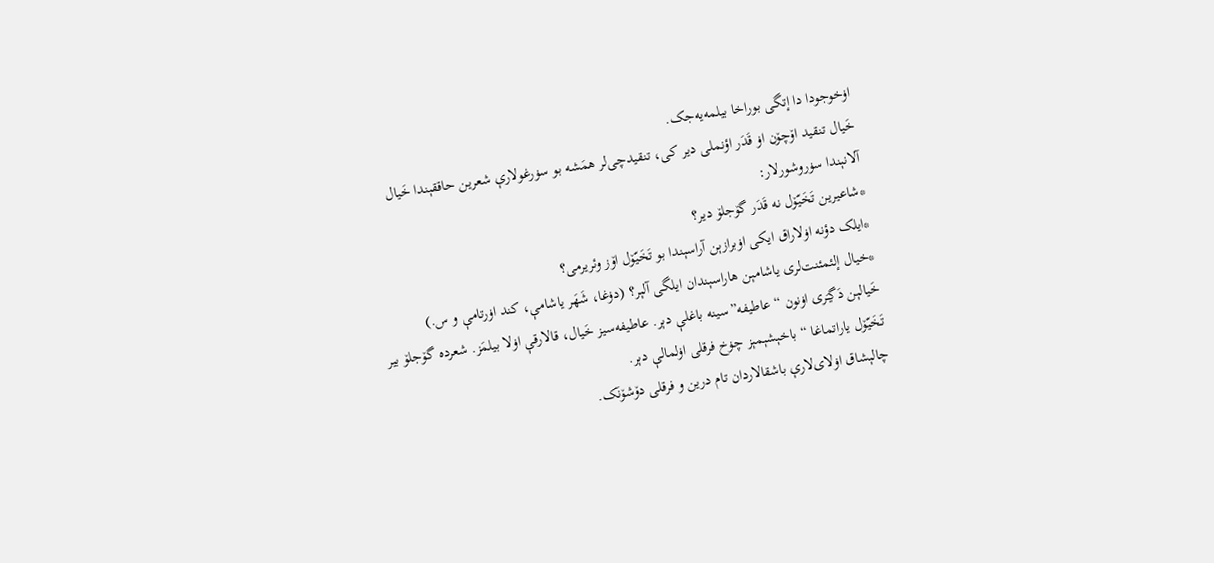اۏخوجودا دا إتگی بوراخا بیلمه‌یه‌جک.
خَیال تنقید اۆچۆن اۏ قَدَر اؤنملی ‌دیر کی، تنقیدچی‌لر همَشه بو سۏرغولارې شعرین حاققېندا خَیال آلانېندا سۏروشورلار:
*شاعیرین تَخَیّۆل نه قَدَر گۆجلۆ دیر؟
*ایلک دؤنه اۏلاراق ایکی اۏبرازېن آراسېندا بو تَخَیّۆل اۆز وئریرمی؟
*خیال إلئمئنت‌لری یاشامېن هاراسېندان ایلگی آلېر؟ (دۏغا، شَهَر یاشامې، کند اۏرتامې و س.)
خَیالېن دَڲـَری اۏنون “عاطیفه”سینه باغلې ‌دېر. عاطیفه‌سیز خَیال، قالارقې اۏلا بیلمَز. شعرده گۆجلۆ بیر تَخَیّۆل یاراتماغا “باخېشېمېز چۏخ فرقلی اۏلمالې دېر.
چالېشاق اۏلای‌لارې باشقالاردان تام درین و فرقلی دۆشۆنَک.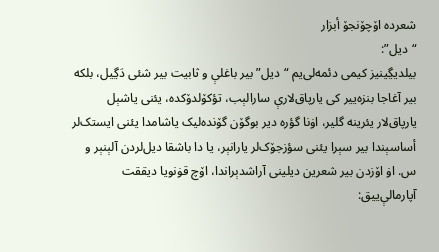شعرده اۆچۆنجۆ أبزار
“دیل”:
بیلدیڲینیز کیمی دئمه‌لی‌یم “دیل” بیر باغلې و ثابیت بیر شئی دَڲیل، بلکه بیر آغاجا بنزه‌ییر کی یارپاق‌لارې سارالېب، تؤکۆلدۆکده، یئنی یاشېل یارپاق‌لار یئرینه گلیر، اۏنا گؤره ‌دیر بوگۆن گۆنده‌لیک یاشامدا یئنی ایستک‌لر أساسېندا بیر سېرا یئنی سؤزجۆک‌لر یارانېر، یا دا باشقا دیل‌لردن آلېنېر و س. اۏ اۆزدن بیر شعرین دیلینی آراشدېراندا، اۆچ قۏنویا دیققت آپارمالې‌ییق: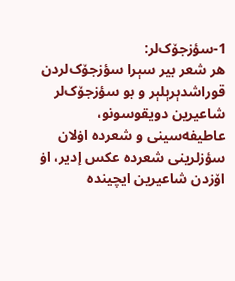1-سؤزجۆک‌لر:
هر شعر بیر سېرا سؤزجۆک‌لردن قوراشدېرېلېر و بو سؤزجۆک‌لر شاعیرین دویقوسونو، عاطیفه‌سینی و شعرده اۏلان سؤزلرینی شعرده عکس إدیر، اۏ اۆزدن شاعیرین ایچینده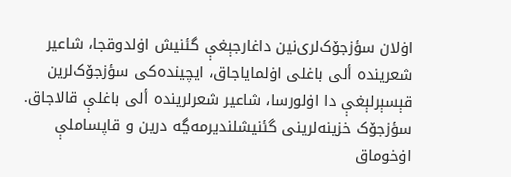اۏلان سؤزجۆک‌لری‌نین داغارجېغې گئنیش اۏلدوقجا، شاعیر شعرینده ألی باغلی اۏلمایاجاق، ایچینده‌کی سؤزجۆک‌لرین قېسېرلېغې دا اۏلورسا، شاعیر شعرلرینده ألی باغلې قالاجاق. سؤزجۆک خزینه‌لرینی گئنیشلندیرمه‌ڲه درین و قاپساملې اۏخوماق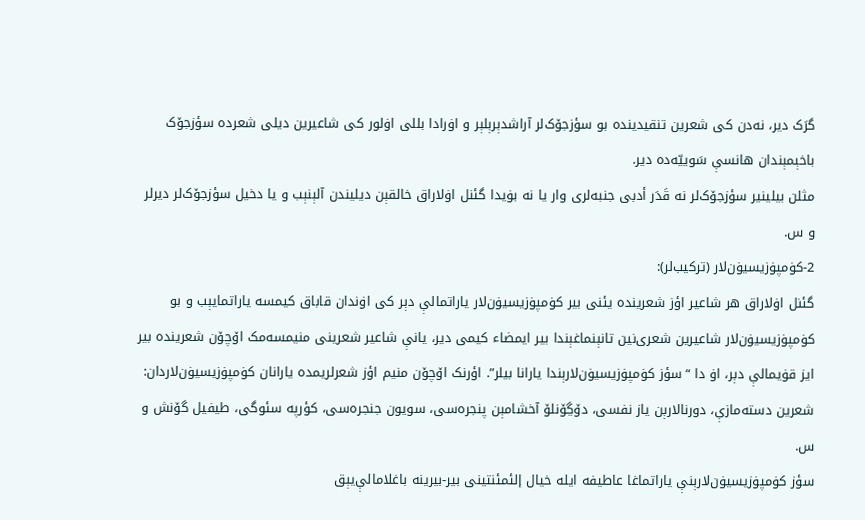گرَک دیر، نه‌دن کی شعرین تنقیدینده بو سؤزجۆک‌لر آراشدېرېلېر و اۏرادا بللی اۏلور کی شاعیرین دیلی شعرده سؤزجۆک باخېمېندان هانسې سَوییّه‌ده دیر.
مثلن بیلینیر سؤزجۆک‌لر نه قَدَر أدبی جنبه‌لری وار یا نه بۏیدا گئنل اۏلاراق خالقېن دیلیندن آلېنېب و یا دخیل سؤزجۆک‌لر دیرلر و س.
2-کۏمپۏزیسیۏن‌لار (ترکیب‌لر):
گئنل اۏلاراق هر شاعیر اؤز شعرینده یئنی بیر کۏمپۏزیسیۏن‌لار یاراتمالې دېر کی اۏندان قاباق کیمسه یاراتمایېب و بو کۏمپۏزیسیۏن‌لار شاعیرین شعری‌نین تانېنماغېندا بیر ایمضاء کیمی دیر، یانې شاعیر شعرینی منیمسه‌مک اۆچۆن شعرینده بیر ایز قۏیمالې ‌دېر، اۏ دا “سؤز کۏمپۏزیسیۏن‌لارېندا یارانا بیلر”. اؤرنک اۆچۆن منیم اؤز شعرلریمده یارانان کۏمپۏزیسیۏن‌لاردان:
شعرین دسته‌مازې، دورنالارېن یاز نفسی، دۆڲۆنلۆ آخشامېن پنجره‌سی، سویون جنجره‌سی، کؤرپه سئوگی، طیفیل گۆنش و س.
سؤز کۏمپۏزیسیۏن‌لارېنې یاراتماغا عاطیفه ‌ایله خیال إلئمئنتینی بیر-بیرینه باغلامالې‌یېق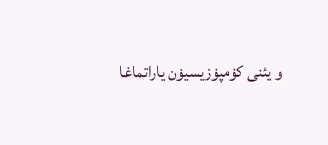و یئنی کۏمپۏزیسیۏن‌ یاراتماغا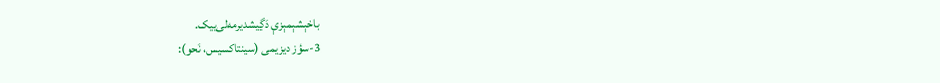باخېشېمېزې دَڲیشدیرمه‌لی‌ییک.
3-سؤز دیزیمی (سینتاکسیس، نَحو):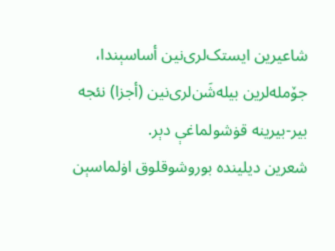شاعیرین ایستک‌لری‌نین أساسېندا، جۆمله‌لرین بیله‌شَن‌لری‌نین (أجزا) نئجه بیر-بیرینه قۏشولماغې ‌دېر.
شعرین دیلینده بوروشوقلوق اۏلماسېن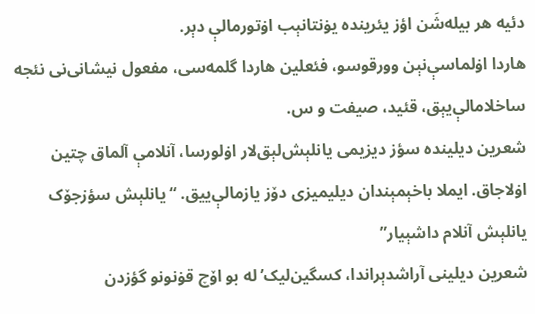دئیه هر بیله‌شَن اؤز یئرینده یۏنتانېب اۏتورمالې دېر.
هاردا اۏلماسې‌نېن وورقوسو، فئعلین هاردا گلمه‌سی، مفعول نیشانی‌نی نئجه ساخلامالې‌یېق، قئید، صیفت و س.
شعرین دیلینده سؤز دیزیمی یانلېش‌لېق‌لار اۏلورسا، آنلامې آلماق چتین اۏلاجاق. ایملا باخېمېندان دیلیمیزی دۆز یازمالې‌ییق. “یانلېش سؤزجۆک یانلېش آنلام داشېیار”
شعرین دیلینی آراشدېراندا، کسگین‌لیک’له بو اۆچ قۏنونو گؤزدن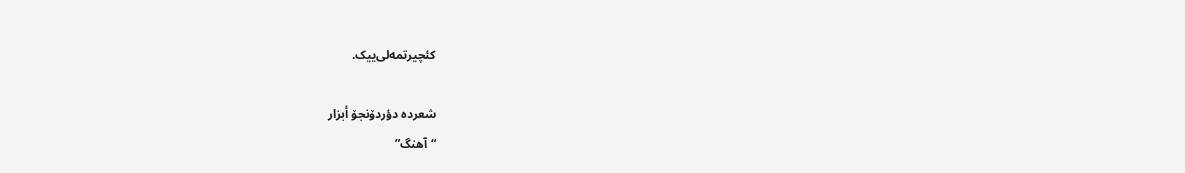کئچیرتمه‌لی‌ییک.

شعرده دؤردۆنجۆ أبزار
“آهنگ”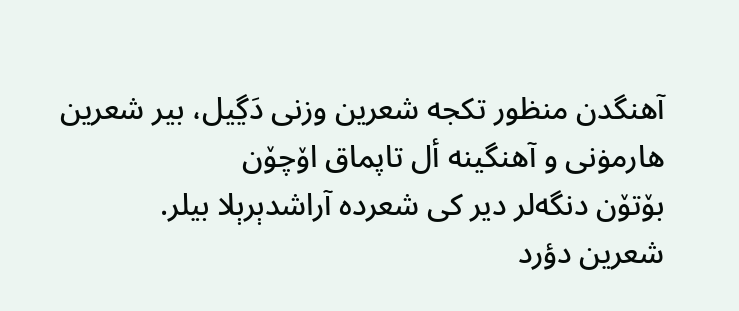آهنگدن منظور تکجه شعرین وزنی دَڲیل، بیر شعرین هارمۏنی و آهنگینه أل تاپماق اۆچۆن
بۆتۆن دنگه‌لر دیر کی شعرده آراشدېرېلا بیلر.
شعرین دؤرد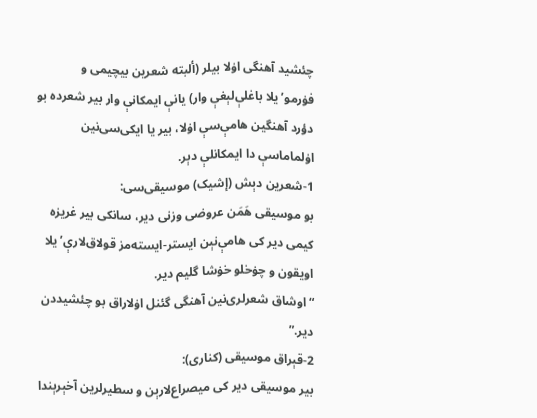چئشید آهنگی اۏلا بیلر (ألبته شعرین بیچیمی و فۏرمو’یلا باغلې‌لېغې وار) یانې ایمکانې وار بیر شعرده بو دؤرد آهنگین هامې‌سې اۏلا، بیر یا ایکی‌سی‌نین اۏلماماسې دا ایمکانلې دېر.
1-شعرین دېش (إشیک) موسیقی‌سی:
بو موسیقی هَمَن عروضی وزنی دیر، سانکی بیر غریزه کیمی دیر کی هامې‌نېن ایستر-ایسته‌مز قولاق‌لارې’یلا اویقون و چۏخلو خۏشا گلیم دیر.
“اوشاق شعرلری‌نین آهنگی گئنل اۏلاراق بو چئشیددن دیر.”
2-قېراق موسیقی (کناری):
بیر موسیقی دیر کی میصراع‌لارېن و سطیرلرین آخېرېندا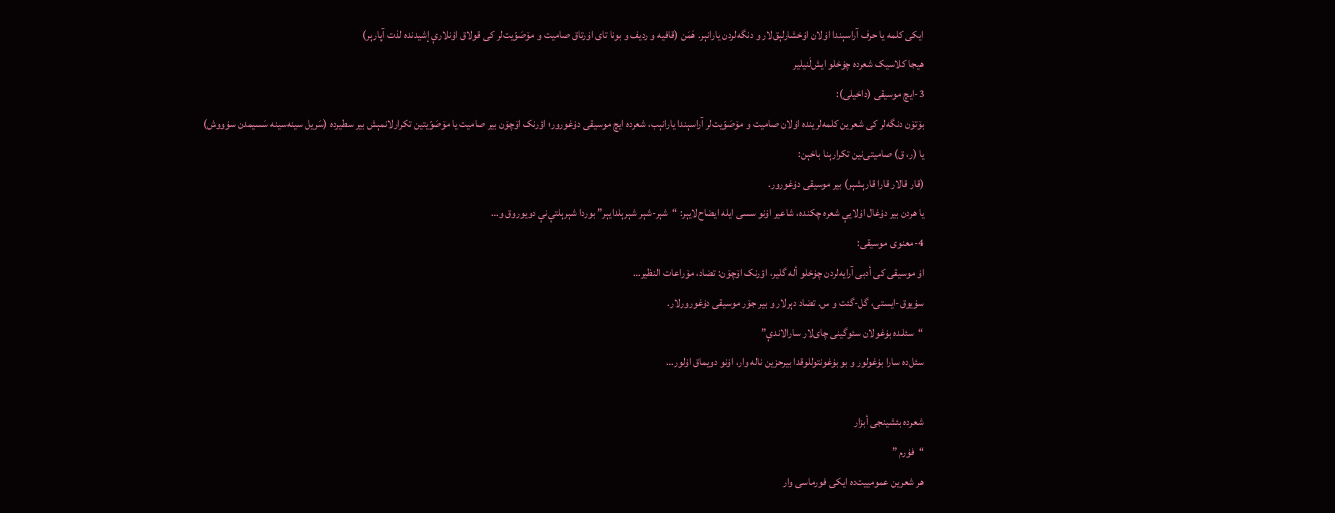ایکی کلمه یا حرف آراسېندا اۏلان اۏخشارلېق‌لار و دنگه‌لردن یارانېر. هَمَن (قافیه و ردیف و بونا تای اۏرتاق صامیت و مۆصَوّیت‌لر کی قولاق اۏنلارې إشیدنده لذت آپارېر)
هیجا کلاسیک شعرده چۏخلو ایش‌لَنیلیر
3-ایچ موسیقی (داخیلی):
بۆتۆن دنگه‌لر کی شعرین کلمه‌لرینده اۏلان صامیت و مۆصَوّیت‌لر آراسېندا یارانېب، شعرده ایچ موسیقی دۏغورور؛ اؤرنک اۆچۆن بیر صامیت یا مۆصَوّیتین تکرارلانمېش بیر سطیرده (سَریل سینه‌سینه سَسیمدن سۏووش)
یا (ر، ق) صامیتی‌نین تکرارېنا باخېن:
(قار قالار قارا قارېشېر) بیر موسیقی دۏغورور.
یا هردن بیر دۏغال اۏلایې شعره چکنده، شاعیر اۏنو سسی‌ ایله ایضاح‌لایېر: “شېر-شېر شېرېلدایېر” بوردا شېرېلتې‌نې دویوروق و…
4-معنوی موسیقی:
اۏ موسیقی کی أدبی آرایه‌لردن چۏخلو أله گلیر، اؤرنک اۆچۆن: تضاد، مۆراعات النظیر…
سۏیوق-ایستی، گل-گئت و س. تضاد دېرلار و بیر جۆر موسیقی دۏغورورلار.
“سئلـده بۏغولان سئوگینی چای‌لار سارالاندې”
سئل‌ده سارا بۏغولور و بو بۏغونتوللوقدا بیرحزین ناله وار، اۏنو دویماق اۏلور…

شعرده بئشینجی أبزار
“فۏرم ”
هر شعرین عمومییت‌ده ایکی فورماسی وار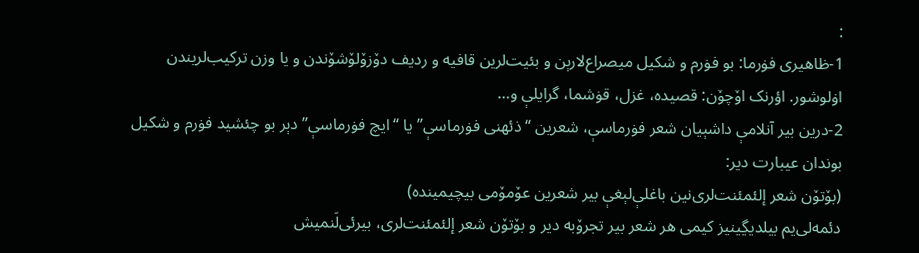:
1-ظاهیری فۏرما: بو فۏرم و شکیل میصراع‌لارېن و بئیت‌لرین قافیه و ردیف دۆزۆلۆشۆندن و یا وزن ترکیب‌لریندن اۏلوشور. اؤرنک اۆچۆن: قصیده، غزل، قۏشما، گرایلې و…
2-درین بیر آنلامې داشېیان شعر فۏرماسې، شعرین “ذئهنی فۏرماسې” یا “ایچ فۏرماسې” دېر بو چئشید فۏرم و شکیل بوندان عیبارت دیر:
(بۆتۆن شعر إلئمئنت‌لری‌نین باغلې‌لېغې بیر شعرین عۆمۆمی بیچیمینده)
دئمه‌لی‌یم بیلدیڲینیز کیمی هر شعر بیر تجرۆبه ‌دیر و بۆتۆن شعر إلئمئنت‌لری، بیرئی‌لَنمیش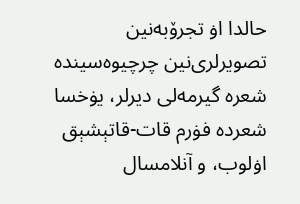حالدا اۏ تجرۆبه‌نین تصویرلری‌نین چرچیوه‌سینده شعره گیرمه‌لی دیرلر، یۏخسا شعرده فۏرم قات-قاتېشېق اۏلوب، و آنلامسال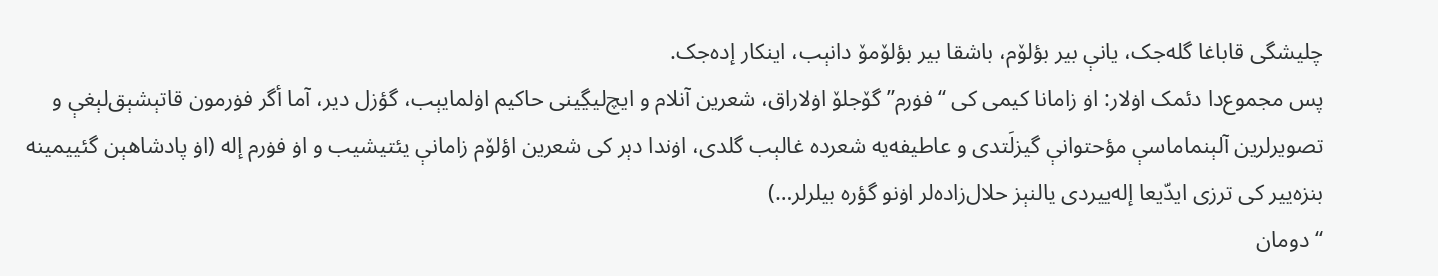چلیشگی قاباغا گله‌جک، یانې بیر بؤلۆم، باشقا بیر بؤلۆمۆ دانېب، اینکار إده‌جک.
پس مجموع‌دا دئمک اۏلار: اۏ زامانا کیمی کی “فۏرم” گۆجلۆ اۏلاراق، شعرین آنلام و ایچ‌لیڲینی حاکیم اۏلمایېب، گؤزل دیر، آما أگر فۏرمون قاتېشېق‌لېغې و تصویرلرین آلېنماماسې مؤحتوانې گیزلَتدی و عاطیفه‌یه شعرده غالېب گلدی، اۏندا دېر کی شعرین اؤلۆم زامانې یئتیشیب و اۏ فۏرم إله (اۏ پادشاهېن گئییمینه بنزه‌ییر کی ترزی ایدّیعا إله‌ییردی یالنېز حلال‌زاده‌لر اۏنو گؤره بیلرلر…)
“دومان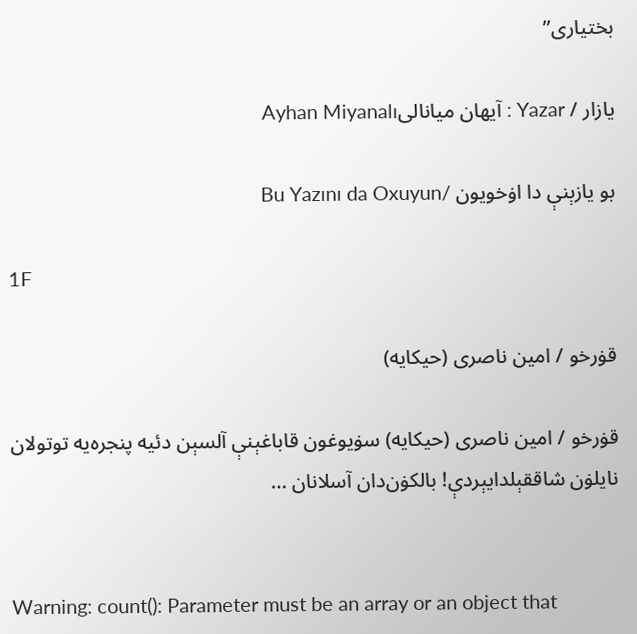بختیاری”

یازار / Yazar : آیهان میانالیAyhan Miyanalı

بو یازېنې دا اۏخویون /Bu Yazını da Oxuyun

1F

قۏرخو / امین ناصری (حیکایه)

قۏرخو / امین ناصری (حیکایه) سۏیوغون قاباغېنې آلسېن دئیه پنجره‌یه توتولان نایلۏن شاققېلدایېردې! بالکۏن‌دان آسلانان …


Warning: count(): Parameter must be an array or an object that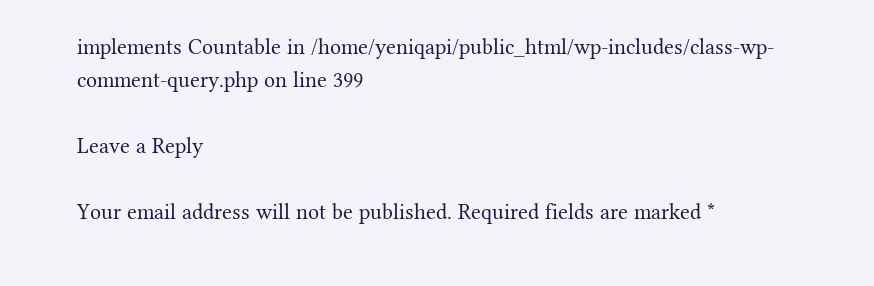implements Countable in /home/yeniqapi/public_html/wp-includes/class-wp-comment-query.php on line 399

Leave a Reply

Your email address will not be published. Required fields are marked *